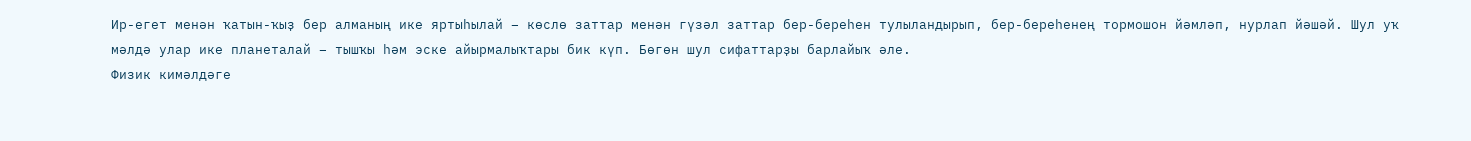Ир-егет менән ҡатын-ҡыҙ бер алманың ике яртыһылай – көслө заттар менән гүзәл заттар бер-береһен тулыландырып, бер-береһенең тормошон йәмләп, нурлап йәшәй. Шул уҡ мәлдә улар ике планеталай – тышҡы һәм эске айырмалыҡтары бик күп. Бөгөн шул сифаттарҙы барлайыҡ әле.
Физик кимәлдәге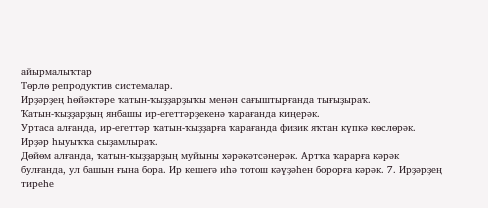айырмалыҡтар
Төрлө репродуктив системалар.
Ирҙәрҙең һөйәктәре ҡатын-ҡыҙҙарҙыҡы менән сағыштырғанда тығыҙыраҡ.
Ҡатын-ҡыҙҙарҙың янбашы ир-егеттәрҙекенә ҡарағанда киңерәк.
Уртаса алғанда, ир-егеттәр ҡатын-ҡыҙҙарға ҡарағанда физик яҡтан күпкә көслөрәк.
Ирҙәр һыуыҡҡа сыҙамлыраҡ.
Дөйөм алғанда, ҡатын-ҡыҙҙарҙың муйыны хәрәкәтсәнерәк. Артҡа ҡарарға кәрәк булғанда, ул башын ғына бора. Ир кешегә иһә тотош кәүҙәһен борорға кәрәк. 7. Ирҙәрҙең тиреһе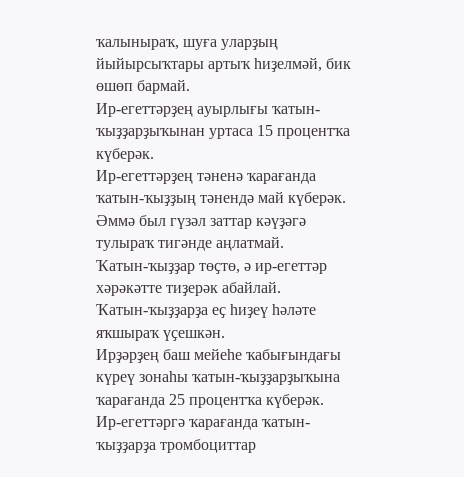ҡалыныраҡ, шуға уларҙың йыйырсыҡтары артыҡ һиҙелмәй, бик өшөп бармай.
Ир-егеттәрҙең ауырлығы ҡатын-ҡыҙҙарҙыҡынан уртаса 15 процентҡа күберәк.
Ир-егеттәрҙең тәненә ҡарағанда ҡатын-ҡыҙҙың тәнендә май күберәк. Әммә был гүзәл заттар кәүҙәгә тулыраҡ тигәнде аңлатмай.
Ҡатын-ҡыҙҙар төҫтө, ә ир-егеттәр хәрәкәтте тиҙерәк абайлай.
Ҡатын-ҡыҙҙарҙа еҫ һиҙеү һәләте яҡшыраҡ үҫешкән.
Ирҙәрҙең баш мейеһе ҡабығындағы күреү зонаһы ҡатын-ҡыҙҙарҙыҡына ҡарағанда 25 процентҡа күберәк.
Ир-егеттәргә ҡарағанда ҡатын-ҡыҙҙарҙа тромбоциттар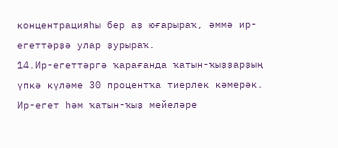концентрацияһы бер аҙ юғарыраҡ, әммә ир-егеттәрҙә улар ҙурыраҡ.
14.Ир-егеттәргә ҡарағанда ҡатын-ҡыҙҙарҙың үпкә күләме 30 процентҡа тиерлек кәмерәк.
Ир-егет һәм ҡатын-ҡыҙ мейеләре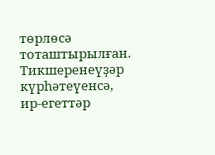төрлөсә тоташтырылған. Тикшеренеүҙәр күрһәтеүенсә, ир-егеттәр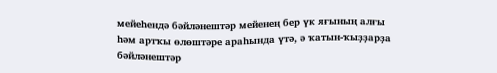мейеһендә бәйләнештәр мейенең бер үк яғының алғы һәм артҡы өлөштәре араһында үтә, ә ҡатын-ҡыҙҙарҙа бәйләнештәр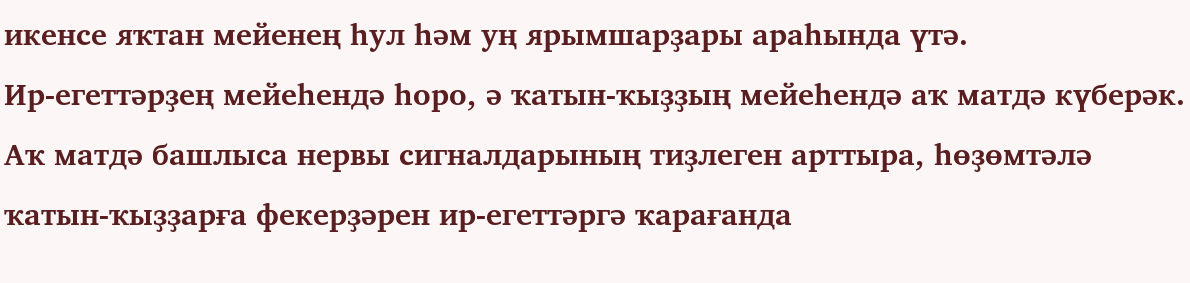икенсе яҡтан мейенең һул һәм уң ярымшарҙары араһында үтә.
Ир-егеттәрҙең мейеһендә һоро, ә ҡатын-ҡыҙҙың мейеһендә аҡ матдә күберәк. Аҡ матдә башлыса нервы сигналдарының тиҙлеген арттыра, һөҙөмтәлә ҡатын-ҡыҙҙарға фекерҙәрен ир-егеттәргә ҡарағанда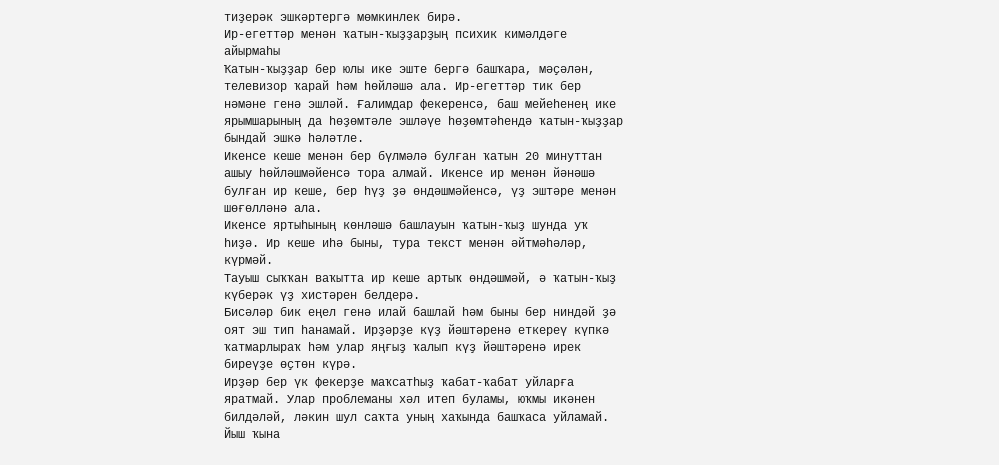тиҙерәк эшкәртергә мөмкинлек бирә.
Ир-егеттәр менән ҡатын-ҡыҙҙарҙың психик кимәлдәге айырмаһы
Ҡатын-ҡыҙҙар бер юлы ике эште бергә башҡара, мәҫәлән, телевизор ҡарай һәм һөйләшә ала. Ир-егеттәр тик бер нәмәне генә эшләй. Ғалимдар фекеренсә, баш мейеһенең ике ярымшарының да һөҙөмтәле эшләүе һөҙөмтәһендә ҡатын-ҡыҙҙар бындай эшкә һәләтле.
Икенсе кеше менән бер бүлмәлә булған ҡатын 20 минуттан ашыу һөйләшмәйенсә тора алмай. Икенсе ир менән йәнәшә булған ир кеше, бер һүҙ ҙә өндәшмәйенсә, үҙ эштәре менән шөғөлләнә ала.
Икенсе яртыһының көнләшә башлауын ҡатын-ҡыҙ шунда уҡ һиҙә. Ир кеше иһә быны, тура текст менән әйтмәһәләр, күрмәй.
Тауыш сыҡҡан ваҡытта ир кеше артыҡ өндәшмәй, ә ҡатын-ҡыҙ күберәк үҙ хистәрен белдерә.
Бисәләр бик еңел генә илай башлай һәм быны бер ниндәй ҙә оят эш тип һанамай. Ирҙәрҙе күҙ йәштәренә еткереү күпкә ҡатмарлыраҡ һәм улар яңғыҙ ҡалып күҙ йәштәренә ирек биреүҙе өҫтөн күрә.
Ирҙәр бер үк фекерҙе маҡсатһыҙ ҡабат-ҡабат уйларға яратмай. Улар проблеманы хәл итеп буламы, юҡмы икәнен билдәләй, ләкин шул саҡта уның хаҡында башҡаса уйламай. Йыш ҡына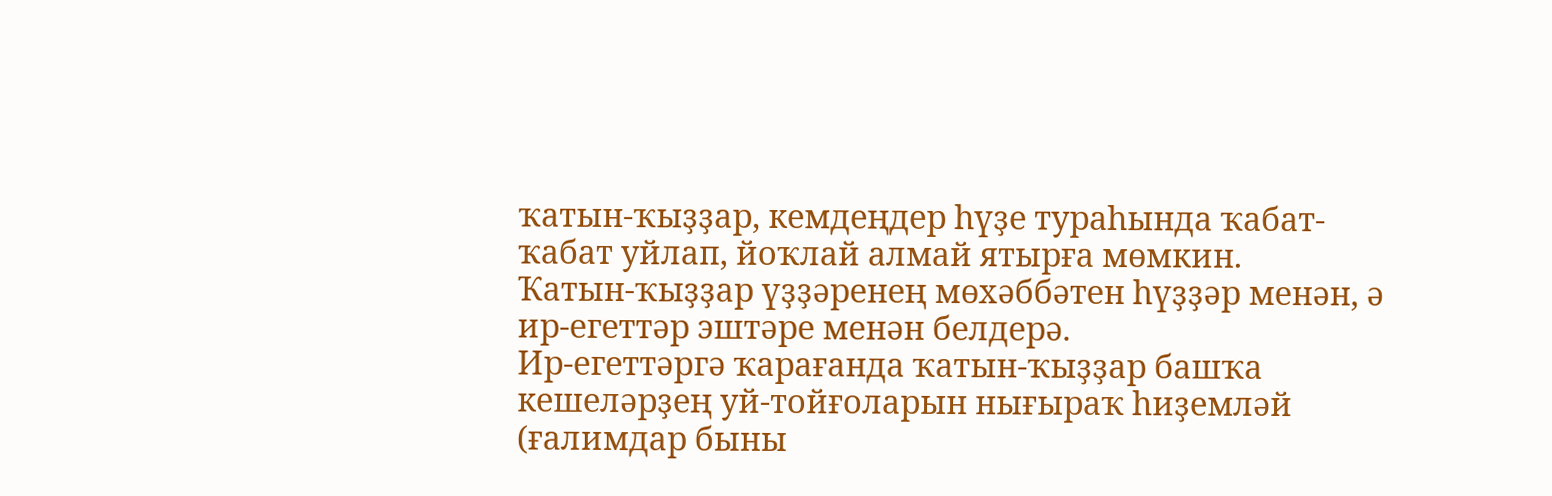ҡатын-ҡыҙҙар, кемдеңдер һүҙе тураһында ҡабат-ҡабат уйлап, йоҡлай алмай ятырға мөмкин.
Ҡатын-ҡыҙҙар үҙҙәренең мөхәббәтен һүҙҙәр менән, ә ир-егеттәр эштәре менән белдерә.
Ир-егеттәргә ҡарағанда ҡатын-ҡыҙҙар башҡа кешеләрҙең уй-тойғоларын нығыраҡ һиҙемләй (ғалимдар быны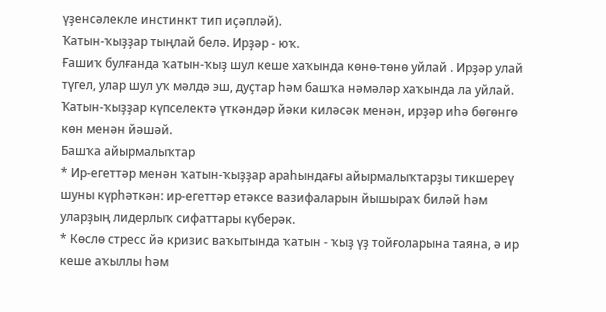үҙенсәлекле инстинкт тип иҫәпләй).
Ҡатын-ҡыҙҙар тыңлай белә. Ирҙәр - юҡ.
Ғашиҡ булғанда ҡатын-ҡыҙ шул кеше хаҡында көнө-төнө уйлай . Ирҙәр улай түгел, улар шул уҡ мәлдә эш, дуҫтар һәм башҡа нәмәләр хаҡында ла уйлай.
Ҡатын-ҡыҙҙар күпселектә үткәндәр йәки киләсәк менән, ирҙәр иһә бөгөнгө көн менән йәшәй.
Башҡа айырмалыҡтар
* Ир-егеттәр менән ҡатын-ҡыҙҙар араһындағы айырмалыҡтарҙы тикшереү шуны күрһәткән: ир-егеттәр етәксе вазифаларын йышыраҡ биләй һәм уларҙың лидерлыҡ сифаттары күберәк.
* Көслө стресс йә кризис ваҡытында ҡатын - ҡыҙ үҙ тойғоларына таяна, ә ир кеше аҡыллы һәм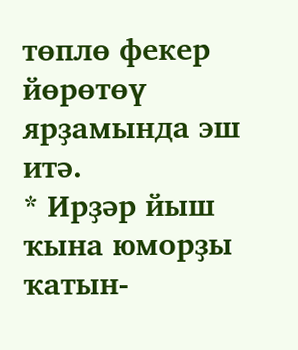төплө фекер йөрөтөү ярҙамында эш итә.
* Ирҙәр йыш ҡына юморҙы ҡатын-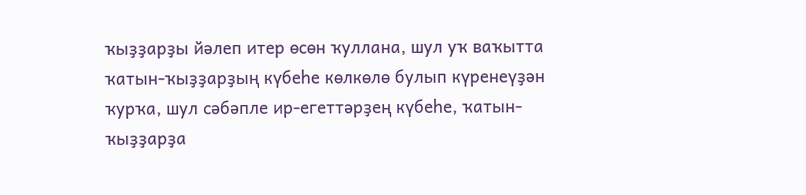ҡыҙҙарҙы йәлеп итер өсөн ҡуллана, шул уҡ ваҡытта ҡатын-ҡыҙҙарҙың күбеһе көлкөлө булып күренеүҙән ҡурҡа, шул сәбәпле ир-егеттәрҙең күбеһе, ҡатын-ҡыҙҙарҙа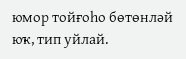юмор тойғоһо бөтөнләй юҡ, тип уйлай.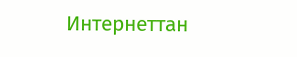Интернеттан